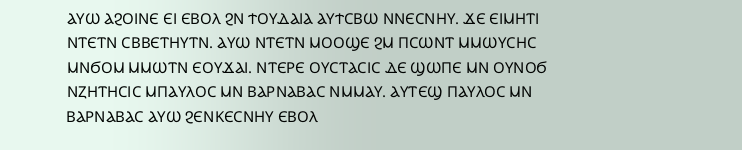ⲀⲨⲰ ⲀϨⲞⲒⲚⲈ ⲈⲒ ⲈⲂⲞⲖ ϨⲚ ϮⲞⲨⲆⲀⲒⲀ ⲀⲨϮⲤⲂⲰ ⲚⲚⲈⲤⲚⲎⲨ. ϪⲈ ⲈⲒⲘⲎⲦⲒ ⲚⲦⲈⲦⲚ ⲤⲂⲂⲈⲦⲎⲨⲦⲚ. ⲀⲨⲰ ⲚⲦⲈⲦⲚ ⲘⲞⲞϢⲈ ϨⲘ ⲠⲤⲰⲚⲦ ⲘⲘⲰⲨⲤⲎⲤ ⲘⲚϬⲞⲘ ⲘⲘⲰⲦⲚ ⲈⲞⲨϪⲀⲒ. ⲚⲦⲈⲢⲈ ⲞⲨⲤⲦⲀⲤⲒⲤ ⲆⲈ ϢⲰⲠⲈ ⲘⲚ ⲞⲨⲚⲞϬ ⲚⲌⲎⲦⲎⲤⲒⲤ ⲘⲠⲀⲨⲖⲞⲤ ⲘⲚ ⲂⲀⲢⲚⲀⲂⲀⲤ ⲚⲘⲘⲀⲨ. ⲀⲨⲦⲈϢ ⲠⲀⲨⲖⲞⲤ ⲘⲚ ⲂⲀⲢⲚⲀⲂⲀⲤ ⲀⲨⲰ ϨⲈⲚⲔⲈⲤⲚⲎⲨ ⲈⲂⲞⲖ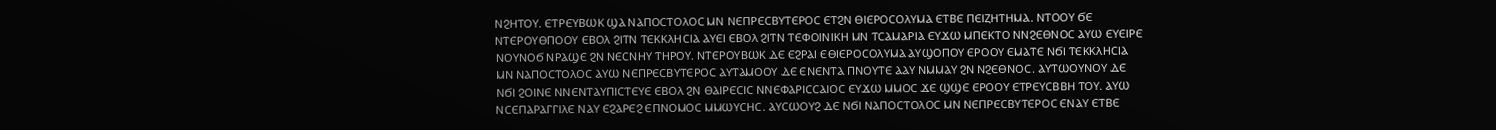ⲚϨⲎⲦⲞⲨ. ⲈⲦⲢⲈⲨⲂⲰⲔ ϢⲀ ⲚⲀⲠⲞⲤⲦⲞⲖⲞⲤ ⲘⲚ ⲚⲈⲠⲢⲈⲤⲂⲨⲦⲈⲢⲞⲤ ⲈⲦϨⲚ ⲐⲒⲈⲢⲞⲤⲞⲖⲨⲘⲀ ⲈⲦⲂⲈ ⲠⲈⲒⲌⲎⲦⲎⲘⲀ. ⲚⲦⲞⲞⲨ ϬⲈ ⲚⲦⲈⲢⲞⲨⲐⲠⲞⲞⲨ ⲈⲂⲞⲖ ϨⲒⲦⲚ ⲦⲈⲔⲔⲖⲎⲤⲒⲀ ⲀⲨⲈⲒ ⲈⲂⲞⲖ ϨⲒⲦⲚ ⲦⲈⲪⲞⲒⲚⲒⲔⲎ ⲘⲚ ⲦⲤⲀⲘⲀⲢⲒⲀ ⲈⲨϪⲰ ⲘⲠⲈⲔⲦⲞ ⲚⲚϨⲈⲐⲚⲞⲤ ⲀⲨⲰ ⲈⲨⲈⲒⲢⲈ ⲚⲞⲨⲚⲞϬ ⲚⲢⲀϢⲈ ϨⲚ ⲚⲈⲤⲚⲎⲨ ⲦⲎⲢⲞⲨ. ⲚⲦⲈⲢⲞⲨⲂⲰⲔ ⲆⲈ ⲈϨⲢⲀⲒ ⲈⲐⲒⲈⲢⲞⲤⲞⲖⲨⲘⲀ ⲀⲨϢⲞⲠⲞⲨ ⲈⲢⲞⲞⲨ ⲈⲘⲀⲦⲈ ⲚϬⲒ ⲦⲈⲔⲔⲖⲎⲤⲒⲀ ⲘⲚ ⲚⲀⲠⲞⲤⲦⲞⲖⲞⲤ ⲀⲨⲰ ⲚⲈⲠⲢⲈⲤⲂⲨⲦⲈⲢⲞⲤ ⲀⲨⲦⲀⲘⲞⲞⲨ ⲆⲈ ⲈⲚⲈⲚⲦⲀ ⲠⲚⲞⲨⲦⲈ ⲀⲀⲨ ⲚⲘⲘⲀⲨ ϨⲚ ⲚϨⲈⲐⲚⲞⲤ. ⲀⲨⲦⲰⲞⲨⲚⲞⲨ ⲆⲈ ⲚϬⲒ ϨⲞⲒⲚⲈ ⲚⲚⲈⲚⲦⲀⲨⲠⲒⲤⲦⲈⲨⲈ ⲈⲂⲞⲖ ϨⲚ ⲐⲀⲒⲢⲈⲤⲒⲤ ⲚⲚⲈⲪⲀⲢⲒⲤⲤⲀⲒⲞⲤ ⲈⲨϪⲰ ⲘⲘⲞⲤ ϪⲈ ϢϢⲈ ⲈⲢⲞⲞⲨ ⲈⲦⲢⲈⲨⲤⲂⲂⲎ ⲦⲞⲨ. ⲀⲨⲰ ⲚⲤⲈⲠⲀⲢⲀⲄⲄⲒⲖⲈ ⲚⲀⲨ ⲈϨⲀⲢⲈϨ ⲈⲠⲚⲞⲘⲞⲤ ⲘⲘⲰⲨⲤⲎⲤ. ⲀⲨⲤⲰⲞⲨϨ ⲆⲈ ⲚϬⲒ ⲚⲀⲠⲞⲤⲦⲞⲖⲞⲤ ⲘⲚ ⲚⲈⲠⲢⲈⲤⲂⲨⲦⲈⲢⲞⲤ ⲈⲚⲀⲨ ⲈⲦⲂⲈ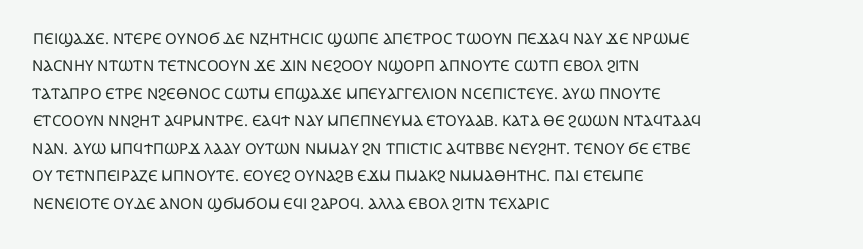ⲠⲈⲒϢⲀϪⲈ. ⲚⲦⲈⲢⲈ ⲞⲨⲚⲞϬ ⲆⲈ ⲚⲌⲎⲦⲎⲤⲒⲤ ϢⲰⲠⲈ ⲀⲠⲈⲦⲢⲞⲤ ⲦⲰⲞⲨⲚ ⲠⲈϪⲀϤ ⲚⲀⲨ ϪⲈ ⲚⲢⲰⲘⲈ ⲚⲀⲤⲚⲎⲨ ⲚⲦⲰⲦⲚ ⲦⲈⲦⲚⲤⲞⲞⲨⲚ ϪⲈ ϪⲒⲚ ⲚⲈϨⲞⲞⲨ ⲚϢⲞⲢⲠ ⲀⲠⲚⲞⲨⲦⲈ ⲤⲰⲦⲠ ⲈⲂⲞⲖ ϨⲒⲦⲚ ⲦⲀⲦⲀⲠⲢⲞ ⲈⲦⲢⲈ ⲚϨⲈⲐⲚⲞⲤ ⲤⲰⲦⲘ ⲈⲠϢⲀϪⲈ ⲘⲠⲈⲨⲀⲄⲄⲈⲖⲒⲞⲚ ⲚⲤⲈⲠⲒⲤⲦⲈⲨⲈ. ⲀⲨⲰ ⲠⲚⲞⲨⲦⲈ ⲈⲦⲤⲞⲞⲨⲚ ⲚⲚϨⲎⲦ ⲀϤⲢⲘⲚⲦⲢⲈ. ⲈⲀϤϮ ⲚⲀⲨ ⲘⲠⲈⲠⲚⲈⲨⲘⲀ ⲈⲦⲞⲨⲀⲀⲂ. ⲔⲀⲦⲀ ⲐⲈ ϨⲰⲰⲚ ⲚⲦⲀϤⲦⲀⲀϤ ⲚⲀⲚ. ⲀⲨⲰ ⲘⲠϤϮⲠⲰⲢϪ ⲖⲀⲀⲨ ⲞⲨⲦⲰⲚ ⲚⲘⲘⲀⲨ ϨⲚ ⲦⲠⲒⲤⲦⲒⲤ ⲀϤⲦⲂⲂⲈ ⲚⲈⲨϨⲎⲦ. ⲦⲈⲚⲞⲨ ϬⲈ ⲈⲦⲂⲈ ⲞⲨ ⲦⲈⲦⲚⲠⲈⲒⲢⲀⲌⲈ ⲘⲠⲚⲞⲨⲦⲈ. ⲈⲞⲨⲈϨ ⲞⲨⲚⲀϨⲂ ⲈϪⲘ ⲠⲘⲀⲔϨ ⲚⲘⲘⲀⲐⲎⲦⲎⲤ. ⲠⲀⲒ ⲈⲦⲈⲘⲠⲈ ⲚⲈⲚⲈⲒⲞⲦⲈ ⲞⲨⲆⲈ ⲀⲚⲞⲚ ϢϬⲘϬⲞⲘ ⲈϤⲒ ϨⲀⲢⲞϤ. ⲀⲖⲖⲀ ⲈⲂⲞⲖ ϨⲒⲦⲚ ⲦⲈⲬⲀⲢⲒⲤ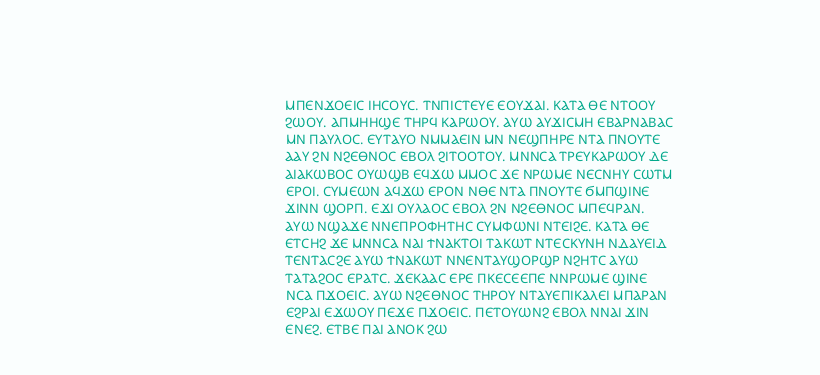ⲘⲠⲈⲚϪⲞⲈⲒⲤ ⲒⲎⲤⲞⲨⲤ. ⲦⲚⲠⲒⲤⲦⲈⲨⲈ ⲈⲞⲨϪⲀⲒ. ⲔⲀⲦⲀ ⲐⲈ ⲚⲦⲞⲞⲨ ϨⲰⲞⲨ. ⲀⲠⲘⲎⲎϢⲈ ⲦⲎⲢϤ ⲔⲀⲢⲰⲞⲨ. ⲀⲨⲰ ⲀⲨϪⲒⲤⲘⲎ ⲈⲂⲀⲢⲚⲀⲂⲀⲤ ⲘⲚ ⲠⲀⲨⲖⲞⲤ. ⲈⲨⲦⲀⲨⲞ ⲚⲘⲘⲀⲈⲒⲚ ⲘⲚ ⲚⲈϢⲠⲎⲢⲈ ⲚⲦⲀ ⲠⲚⲞⲨⲦⲈ ⲀⲀⲨ ϨⲚ ⲚϨⲈⲐⲚⲞⲤ ⲈⲂⲞⲖ ϨⲒⲦⲞⲞⲦⲞⲨ. ⲘⲚⲚⲤⲀ ⲦⲢⲈⲨⲔⲀⲢⲰⲞⲨ ⲆⲈ ⲀⲒⲀⲔⲰⲂⲞⲤ ⲞⲨⲰϢⲂ ⲈϤϪⲰ ⲘⲘⲞⲤ ϪⲈ ⲚⲢⲰⲘⲈ ⲚⲈⲤⲚⲎⲨ ⲤⲰⲦⲘ ⲈⲢⲞⲒ. ⲤⲨⲘⲈⲰⲚ ⲀϤϪⲰ ⲈⲢⲞⲚ ⲚⲐⲈ ⲚⲦⲀ ⲠⲚⲞⲨⲦⲈ ϬⲘⲠϢⲒⲚⲈ ϪⲒⲚⲚ ϢⲞⲢⲠ. ⲈϪⲒ ⲞⲨⲖⲀⲞⲤ ⲈⲂⲞⲖ ϨⲚ ⲚϨⲈⲐⲚⲞⲤ ⲘⲠⲈϤⲢⲀⲚ. ⲀⲨⲰ ⲚϢⲀϪⲈ ⲚⲚⲈⲠⲢⲞⲪⲎⲦⲎⲤ ⲤⲨⲘⲪⲰⲚⲒ ⲚⲦⲈⲒϨⲈ. ⲔⲀⲦⲀ ⲐⲈ ⲈⲦⲤⲎϨ ϪⲈ ⲘⲚⲚⲤⲀ ⲚⲀⲒ ϮⲚⲀⲔⲦⲞⲒ ⲦⲀⲔⲰⲦ ⲚⲦⲈⲤⲔⲨⲚⲎ ⲚⲆⲀⲨⲈⲒⲆ ⲦⲈⲚⲦⲀⲤϨⲈ ⲀⲨⲰ ϮⲚⲀⲔⲰⲦ ⲚⲚⲈⲚⲦⲀⲨϢⲞⲢϢⲢ ⲚϨⲎⲦⲤ ⲀⲨⲰ ⲦⲀⲦⲀϨⲞⲤ ⲈⲢⲀⲦⲤ. ϪⲈⲔⲀⲀⲤ ⲈⲢⲈ ⲠⲔⲈⲤⲈⲈⲠⲈ ⲚⲚⲢⲰⲘⲈ ϢⲒⲚⲈ ⲚⲤⲀ ⲠϪⲞⲈⲒⲤ. ⲀⲨⲰ ⲚϨⲈⲐⲚⲞⲤ ⲦⲎⲢⲞⲨ ⲚⲦⲀⲨⲈⲠⲒⲔⲀⲖⲈⲒ ⲘⲠⲀⲢⲀⲚ ⲈϨⲢⲀⲒ ⲈϪⲰⲞⲨ ⲠⲈϪⲈ ⲠϪⲞⲈⲒⲤ. ⲠⲈⲦⲞⲨⲰⲚϨ ⲈⲂⲞⲖ ⲚⲚⲀⲒ ϪⲒⲚ ⲈⲚⲈϨ. ⲈⲦⲂⲈ ⲠⲀⲒ ⲀⲚⲞⲔ ϨⲰ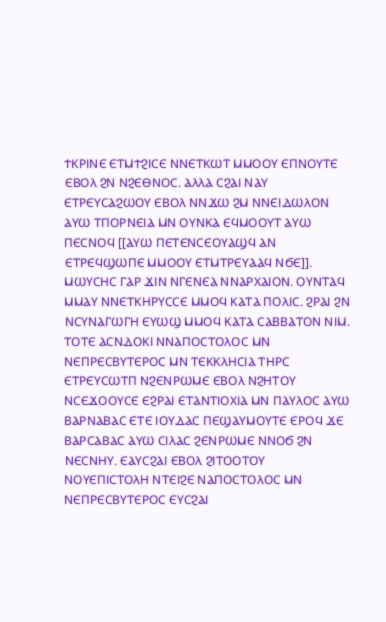ϮⲔⲢⲒⲚⲈ ⲈⲦⲘϮϨⲒⲤⲈ ⲚⲚⲈⲦⲔⲰⲦ ⲘⲘⲞⲞⲨ ⲈⲠⲚⲞⲨⲦⲈ ⲈⲂⲞⲖ ϨⲚ ⲚϨⲈⲐⲚⲞⲤ. ⲀⲖⲖⲀ ⲤϨⲀⲒ ⲚⲀⲨ ⲈⲦⲢⲈⲨⲤⲀϨⲰⲞⲨ ⲈⲂⲞⲖ ⲚⲚϪⲰ ϨⲘ ⲚⲚⲈⲒⲆⲰⲖⲞⲚ ⲀⲨⲰ ⲦⲠⲞⲢⲚⲈⲒⲀ ⲘⲚ ⲞⲨⲚⲔⲀ ⲈϤⲘⲞⲞⲨⲦ ⲀⲨⲰ ⲠⲈⲤⲚⲞϤ [[ⲀⲨⲰ ⲠⲈⲦⲈⲚⲤⲈⲞⲨⲀϢϤ ⲀⲚ ⲈⲦⲢⲈϤϢⲰⲠⲈ ⲘⲘⲞⲞⲨ ⲈⲦⲘⲦⲢⲈⲨⲀⲀϤ ⲚϬⲈ]]. ⲘⲰⲨⲤⲎⲤ ⲄⲀⲢ ϪⲒⲚ ⲚⲄⲈⲚⲈⲀ ⲚⲚⲀⲢⲬⲀⲒⲞⲚ. ⲞⲨⲚⲦⲀϤ ⲘⲘⲀⲨ ⲚⲚⲈⲦⲔⲎⲢⲨⲤⲤⲈ ⲘⲘⲞϤ ⲔⲀⲦⲀ ⲠⲞⲖⲒⲤ. ϨⲢⲀⲒ ϨⲚ ⲚⲤⲨⲚⲀⲄⲰⲄⲎ ⲈⲨⲰϢ ⲘⲘⲞϤ ⲔⲀⲦⲀ ⲤⲀⲂⲂⲀⲦⲞⲚ ⲚⲒⲘ. ⲦⲞⲦⲈ ⲀⲤⲚⲆⲞⲔⲒ ⲚⲚⲀⲠⲞⲤⲦⲞⲖⲞⲤ ⲘⲚ ⲚⲈⲠⲢⲈⲤⲂⲨⲦⲈⲢⲞⲤ ⲘⲚ ⲦⲈⲔⲔⲖⲎⲤⲒⲀ ⲦⲎⲢⲤ ⲈⲦⲢⲈⲨⲤⲰⲦⲠ ⲚϨⲈⲚⲢⲰⲘⲈ ⲈⲂⲞⲖ ⲚϨⲎⲦⲞⲨ ⲚⲤⲈϪⲞⲞⲨⲤⲈ ⲈϨⲢⲀⲒ ⲈⲦⲀⲚⲦⲒⲞⲬⲒⲀ ⲘⲚ ⲠⲀⲨⲖⲞⲤ ⲀⲨⲰ ⲂⲀⲢⲚⲀⲂⲀⲤ ⲈⲦⲈ ⲒⲞⲨⲆⲀⲤ ⲠⲈϢⲀⲨⲘⲞⲨⲦⲈ ⲈⲢⲞϤ ϪⲈ ⲂⲀⲢⲤⲀⲂⲀⲤ ⲀⲨⲰ ⲤⲒⲖⲀⲤ ϨⲈⲚⲢⲰⲘⲈ ⲚⲚⲞϬ ϨⲚ ⲚⲈⲤⲚⲎⲨ. ⲈⲀⲨⲤϨⲀⲒ ⲈⲂⲞⲖ ϨⲒⲦⲞⲞⲦⲞⲨ ⲚⲞⲨⲈⲠⲒⲤⲦⲞⲖⲎ ⲚⲦⲈⲒϨⲈ ⲚⲀⲠⲞⲤⲦⲞⲖⲞⲤ ⲘⲚ ⲚⲈⲠⲢⲈⲤⲂⲨⲦⲈⲢⲞⲤ ⲈⲨⲤϨⲀⲒ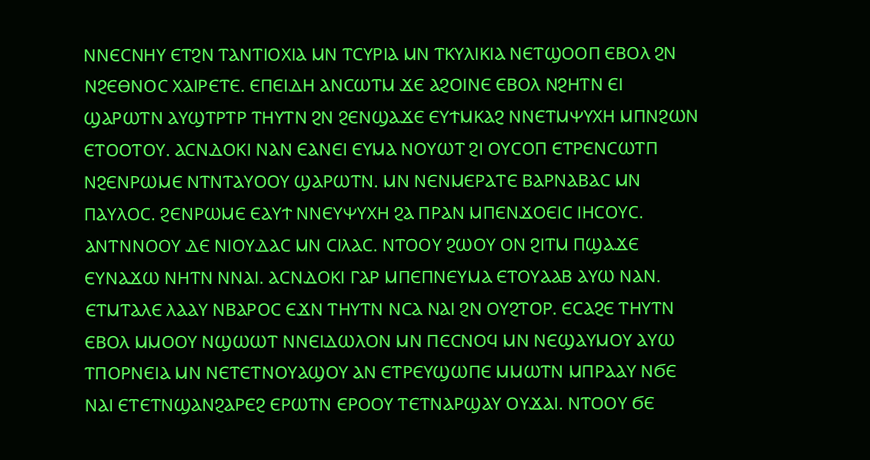ⲚⲚⲈⲤⲚⲎⲨ ⲈⲦϨⲚ ⲦⲀⲚⲦⲒⲞⲬⲒⲀ ⲘⲚ ⲦⲤⲨⲢⲒⲀ ⲘⲚ ⲦⲔⲨⲖⲒⲔⲒⲀ ⲚⲈⲦϢⲞⲞⲠ ⲈⲂⲞⲖ ϨⲚ ⲚϨⲈⲐⲚⲞⲤ ⲬⲀⲒⲢⲈⲦⲈ. ⲈⲠⲈⲒⲆⲎ ⲀⲚⲤⲰⲦⲘ ϪⲈ ⲀϨⲞⲒⲚⲈ ⲈⲂⲞⲖ ⲚϨⲎⲦⲚ ⲈⲒ ϢⲀⲢⲰⲦⲚ ⲀⲨϢⲦⲢⲦⲢ ⲦⲎⲨⲦⲚ ϨⲚ ϨⲈⲚϢⲀϪⲈ ⲈⲨϮⲘⲔⲀϨ ⲚⲚⲈⲦⲘⲮⲨⲬⲎ ⲘⲠⲚϨⲰⲚ ⲈⲦⲞⲞⲦⲞⲨ. ⲀⲤⲚⲆⲞⲔⲒ ⲚⲀⲚ ⲈⲀⲚⲈⲒ ⲈⲨⲘⲀ ⲚⲞⲨⲰⲦ ϨⲒ ⲞⲨⲤⲞⲠ ⲈⲦⲢⲈⲚⲤⲰⲦⲠ ⲚϨⲈⲚⲢⲰⲘⲈ ⲚⲦⲚⲦⲀⲨⲞⲞⲨ ϢⲀⲢⲰⲦⲚ. ⲘⲚ ⲚⲈⲚⲘⲈⲢⲀⲦⲈ ⲂⲀⲢⲚⲀⲂⲀⲤ ⲘⲚ ⲠⲀⲨⲖⲞⲤ. ϨⲈⲚⲢⲰⲘⲈ ⲈⲀⲨϮ ⲚⲚⲈⲨⲮⲨⲬⲎ ϨⲀ ⲠⲢⲀⲚ ⲘⲠⲈⲚϪⲞⲈⲒⲤ ⲒⲎⲤⲞⲨⲤ. ⲀⲚⲦⲚⲚⲞⲞⲨ ⲆⲈ ⲚⲒⲞⲨⲆⲀⲤ ⲘⲚ ⲤⲒⲖⲀⲤ. ⲚⲦⲞⲞⲨ ϨⲰⲞⲨ ⲞⲚ ϨⲒⲦⲘ ⲠϢⲀϪⲈ ⲈⲨⲚⲀϪⲰ ⲚⲎⲦⲚ ⲚⲚⲀⲒ. ⲀⲤⲚⲆⲞⲔⲒ ⲄⲀⲢ ⲘⲠⲈⲠⲚⲈⲨⲘⲀ ⲈⲦⲞⲨⲀⲀⲂ ⲀⲨⲰ ⲚⲀⲚ. ⲈⲦⲘⲦⲀⲖⲈ ⲖⲀⲀⲨ ⲚⲂⲀⲢⲞⲤ ⲈϪⲚ ⲦⲎⲨⲦⲚ ⲚⲤⲀ ⲚⲀⲒ ϨⲚ ⲞⲨϨⲦⲞⲢ. ⲈⲤⲀϨⲈ ⲦⲎⲨⲦⲚ ⲈⲂⲞⲖ ⲘⲘⲞⲞⲨ ⲚϢⲰⲰⲦ ⲚⲚⲈⲒⲆⲰⲖⲞⲚ ⲘⲚ ⲠⲈⲤⲚⲞϤ ⲘⲚ ⲚⲈϢⲀⲨⲘⲞⲨ ⲀⲨⲰ ⲦⲠⲞⲢⲚⲈⲒⲀ ⲘⲚ ⲚⲈⲦⲈⲦⲚⲞⲨⲀϢⲞⲨ ⲀⲚ ⲈⲦⲢⲈⲨϢⲰⲠⲈ ⲘⲘⲰⲦⲚ ⲘⲠⲢⲀⲀⲨ ⲚϬⲈ ⲚⲀⲒ ⲈⲦⲈⲦⲚϢⲀⲚϨⲀⲢⲈϨ ⲈⲢⲰⲦⲚ ⲈⲢⲞⲞⲨ ⲦⲈⲦⲚⲀⲢϢⲀⲨ ⲞⲨϪⲀⲒ. ⲚⲦⲞⲞⲨ ϬⲈ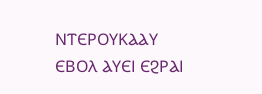ⲚⲦⲈⲢⲞⲨⲔⲀⲀⲨ ⲈⲂⲞⲖ ⲀⲨⲈⲒ ⲈϨⲢⲀⲒ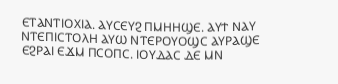ⲈⲦⲀⲚⲦⲒⲞⲬⲒⲀ. ⲀⲨⲤⲈⲨϨ ⲠⲘⲎⲎϢⲈ. ⲀⲨϮ ⲚⲀⲨ ⲚⲦⲈⲠⲒⲤⲦⲞⲖⲎ ⲀⲨⲰ ⲚⲦⲈⲢⲞⲨⲞϢⲤ ⲀⲨⲢⲀϢⲈ ⲈϨⲢⲀⲒ ⲈϪⲘ ⲠⲤⲞⲠⲤ. ⲒⲞⲨⲆⲀⲤ ⲆⲈ ⲘⲚ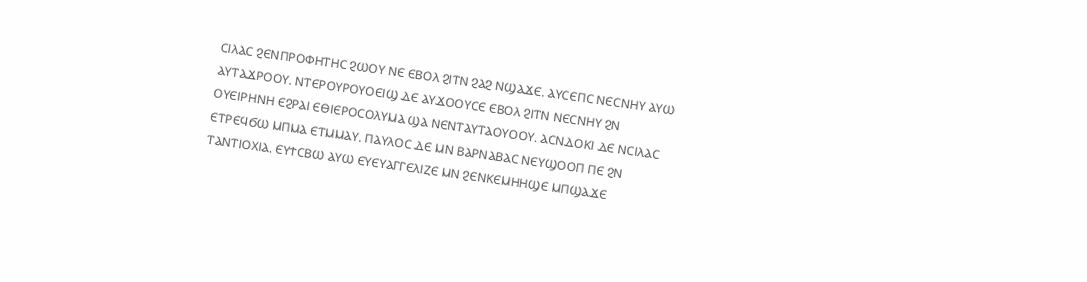ⲤⲒⲖⲀⲤ ϨⲈⲚⲠⲢⲞⲪⲎⲦⲎⲤ ϨⲰⲞⲨ ⲚⲈ ⲈⲂⲞⲖ ϨⲒⲦⲚ ϨⲀϨ ⲚϢⲀϪⲈ. ⲀⲨⲤⲈⲠⲤ ⲚⲈⲤⲚⲎⲨ ⲀⲨⲰ ⲀⲨⲦⲀϪⲢⲞⲞⲨ. ⲚⲦⲈⲢⲞⲨⲢⲞⲨⲞⲈⲒϢ ⲆⲈ ⲀⲨϪⲞⲞⲨⲤⲈ ⲈⲂⲞⲖ ϨⲒⲦⲚ ⲚⲈⲤⲚⲎⲨ ϨⲚ ⲞⲨⲈⲒⲢⲎⲚⲎ ⲈϨⲢⲀⲒ ⲈⲐⲒⲈⲢⲞⲤⲞⲖⲨⲘⲀ ϢⲀ ⲚⲈⲚⲦⲀⲨⲦⲀⲞⲨⲞⲞⲨ. ⲀⲤⲚⲆⲞⲔⲒ ⲆⲈ ⲚⲤⲒⲖⲀⲤ ⲈⲦⲢⲈϤϬⲰ ⲘⲠⲘⲀ ⲈⲦⲘⲘⲀⲨ. ⲠⲀⲨⲖⲞⲤ ⲆⲈ ⲘⲚ ⲂⲀⲢⲚⲀⲂⲀⲤ ⲚⲈⲨϢⲞⲞⲠ ⲠⲈ ϨⲚ ⲦⲀⲚⲦⲒⲞⲬⲒⲀ. ⲈⲨϮⲤⲂⲰ ⲀⲨⲰ ⲈⲨⲈⲨⲀⲄⲄⲈⲖⲒⲌⲈ ⲘⲚ ϨⲈⲚⲔⲈⲘⲎⲎϢⲈ ⲘⲠϢⲀϪⲈ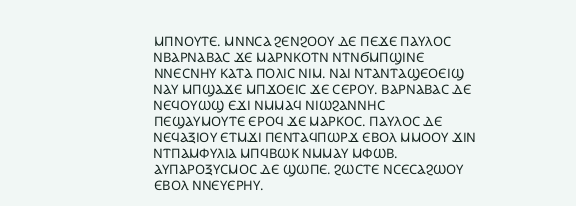ⲘⲠⲚⲞⲨⲦⲈ. ⲘⲚⲚⲤⲀ ϨⲈⲚϨⲞⲞⲨ ⲆⲈ ⲠⲈϪⲈ ⲠⲀⲨⲖⲞⲤ ⲚⲂⲀⲢⲚⲀⲂⲀⲤ ϪⲈ ⲘⲀⲢⲚⲔⲞⲦⲚ ⲚⲦⲚϬⲘⲠϢⲒⲚⲈ ⲚⲚⲈⲤⲚⲎⲨ ⲔⲀⲦⲀ ⲠⲞⲖⲒⲤ ⲚⲒⲘ. ⲚⲀⲒ ⲚⲦⲀⲚⲦⲀϢⲈⲞⲈⲒϢ ⲚⲀⲨ ⲘⲠϢⲀϪⲈ ⲘⲠϪⲞⲈⲒⲤ ϪⲈ ⲤⲈⲢⲞⲨ. ⲂⲀⲢⲚⲀⲂⲀⲤ ⲆⲈ ⲚⲈϤⲞⲨⲰϢ ⲈϪⲒ ⲚⲘⲘⲀϤ ⲚⲒⲰϨⲀⲚⲚⲎⲤ ⲠⲈϢⲀⲨⲘⲞⲨⲦⲈ ⲈⲢⲞϤ ϪⲈ ⲘⲀⲢⲔⲞⲤ. ⲠⲀⲨⲖⲞⲤ ⲆⲈ ⲚⲈϤⲀⲜⲒⲞⲨ ⲈⲦⲘϪⲒ ⲠⲈⲚⲦⲀϤⲠⲰⲢϪ ⲈⲂⲞⲖ ⲘⲘⲞⲞⲨ ϪⲒⲚ ⲚⲦⲠⲀⲘⲪⲨⲖⲒⲀ ⲘⲠϤⲂⲰⲔ ⲚⲘⲘⲀⲨ ⲘⲪⲰⲂ. ⲀⲨⲠⲀⲢⲞⲜⲨⲤⲘⲞⲤ ⲆⲈ ϢⲰⲠⲈ. ϨⲰⲤⲦⲈ ⲚⲤⲈⲤⲀϨⲰⲞⲨ ⲈⲂⲞⲖ ⲚⲚⲈⲨⲈⲢⲎⲨ.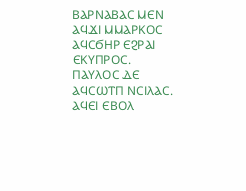ⲂⲀⲢⲚⲀⲂⲀⲤ ⲘⲈⲚ ⲀϤϪⲒ ⲘⲘⲀⲢⲔⲞⲤ ⲀϤⲤϬⲎⲢ ⲈϨⲢⲀⲒ ⲈⲔⲨⲠⲢⲞⲤ. ⲠⲀⲨⲖⲞⲤ ⲆⲈ ⲀϤⲤⲰⲦⲠ ⲚⲤⲒⲖⲀⲤ. ⲀϤⲈⲒ ⲈⲂⲞⲖ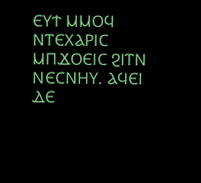ⲈⲨϮ ⲘⲘⲞϤ ⲚⲦⲈⲬⲀⲢⲒⲤ ⲘⲠϪⲞⲈⲒⲤ ϨⲒⲦⲚ ⲚⲈⲤⲚⲎⲨ. ⲀϤⲈⲒ ⲆⲈ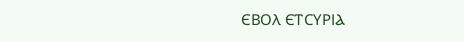ⲈⲂⲞⲖ ⲈⲦⲤⲨⲢⲒⲀ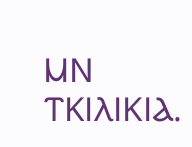ⲘⲚ ⲦⲔⲒⲖⲒⲔⲒⲀ.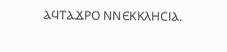ⲀϤⲦⲀϪⲢⲞ ⲚⲚⲈⲔⲔⲖⲎⲤⲒⲀ.